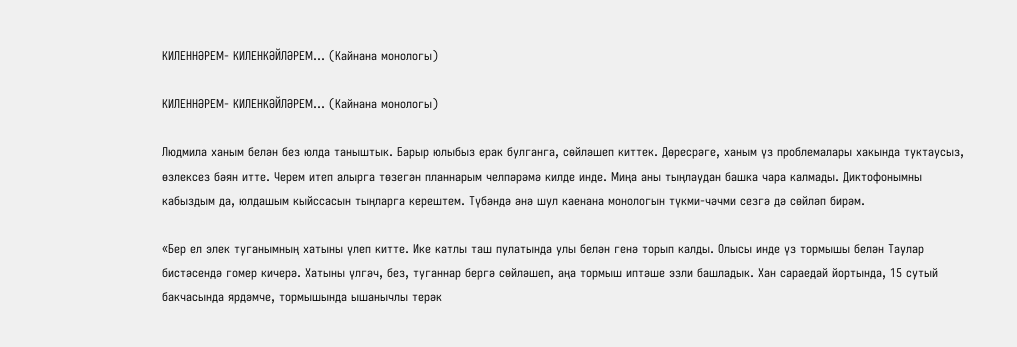КИЛЕННӘРЕМ- КИЛЕНКӘЙЛӘРЕМ… (Кайнана монологы)

КИЛЕННӘРЕМ- КИЛЕНКӘЙЛӘРЕМ… (Кайнана монологы)

Людмила ханым белән без юлда таныштык. Барыр юлыбыз ерак булганга, сөйләшеп киттек. Дөресрәге, ханым үз проблемалары хакында туктаусыз, өзлексез бәян итте. Черем итеп алырга төзегән планнарым челпәрәмә килде инде. Миңа аны тыңлаудан башка чара калмады. Диктофонымны кабыздым да, юлдашым кыйссасын тыңларга керештем. Түбәндә әнә шул каенана монологын түкми-чәчми сезгә дә сөйләп бирәм.

«Бер ел элек туганымның хатыны үлеп китте. Ике катлы таш пулатында улы белән генә торып калды. Олысы инде үз тормышы белән Таулар бистәсендә гомер кичерә. Хатыны үлгәч, без, туганнар бергә сөйләшеп, аңа тормыш иптәше эзли башладык. Хан сараедай йортында, 15 сутый бакчасында ярдәмче, тормышында ышанычлы терәк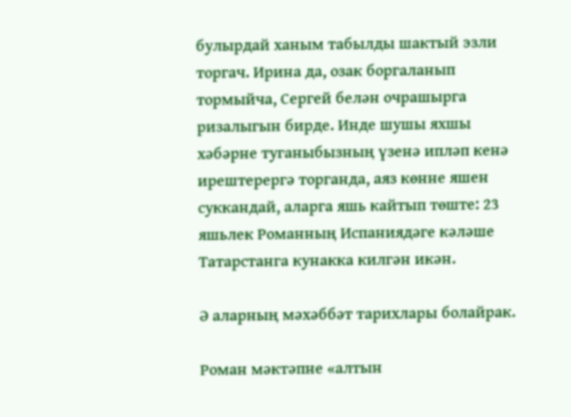булырдай ханым табылды шактый эзли торгач. Ирина да, озак боргаланып тормыйча, Сергей белән очрашырга ризалыгын бирде. Инде шушы яхшы хәбәрне туганыбызның үзенә ипләп кенә ирештерергә торганда, аяз көнне яшен суккандай, аларга яшь кайтып төште: 23 яшьлек Романның Испаниядәге кәләше Татарстанга кунакка килгән икән.

Ә аларның мәхәббәт тарихлары болайрак.

Роман мәктәпне «алтын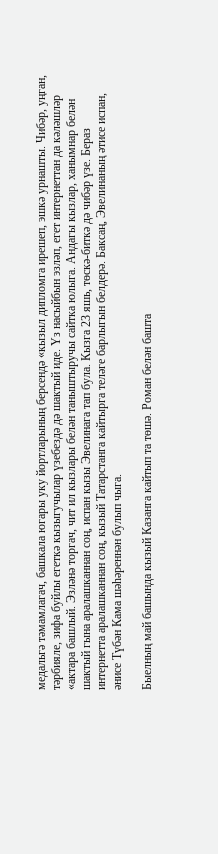медальгә тәмамлагач, башкала югары уку йортларының берсендә «кызыл дипломга ирешеп, эшкә урнашты. Чибәр, уңган, тәрбияле, зифа буйлы егеткә кызыгучылар үзебездә дә шактый иде. Үз насыйбын эзләп, егет интернеттан да кәләшләр «актара башлый. Эзләнә торгач, чит ил кызлары белән таныштыручы сайтка юлыга. Андагы кызлар, ханымнар белән шактый гына аралашканнан соң, испан кызы Эвелинага тап була. Кызга 23 яшь, төскә-биткә дә чибәр үзе. Бераз интернетта аралашканнан соң, кызый Татарстанга кайтырга теләге барлыгын белдерә. Баксаң, Эвелинаның әтисе испан, әнисе Түбән Кама шәһәреннән булып чыга.

Быелның май башында кызый Казанга кайтып та төшә. Роман белән башта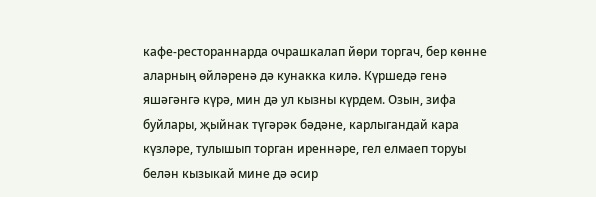кафе-рестораннарда очрашкалап йөри торгач, бер көнне аларның өйләренә дә кунакка килә. Күршедә генә яшәгәнгә күрә, мин дә ул кызны күрдем. Озын, зифа буйлары, җыйнак түгәрәк бәдәне, карлыгандай кара күзләре, тулышып торган иреннәре, гел елмаеп торуы белән кызыкай мине дә әсир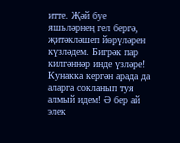итте. Җәй буе яшьләрнең гел бергә, җитәкләшеп йөрүләрен күзләдем. Бигрәк пар килгәннәр инде үзләре! Кунакка кергән арада да аларга сокланып туя алмый идем! Ә бер ай элек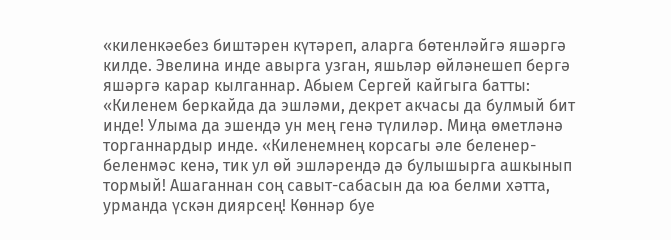«киленкәебез биштәрен күтәреп, аларга бөтенләйгә яшәргә килде. Эвелина инде авырга узган, яшьләр өйләнешеп бергә яшәргә карар кылганнар. Абыем Сергей кайгыга батты: «Киленем беркайда да эшләми, декрет акчасы да булмый бит инде! Улыма да эшендә ун мең генә түлиләр. Миңа өметләнә торганнардыр инде. «Киленемнең корсагы әле беленер-беленмәс кенә, тик ул өй эшләрендә дә булышырга ашкынып тормый! Ашаганнан соң савыт-сабасын да юа белми хәтта, урманда үскән диярсең! Көннәр буе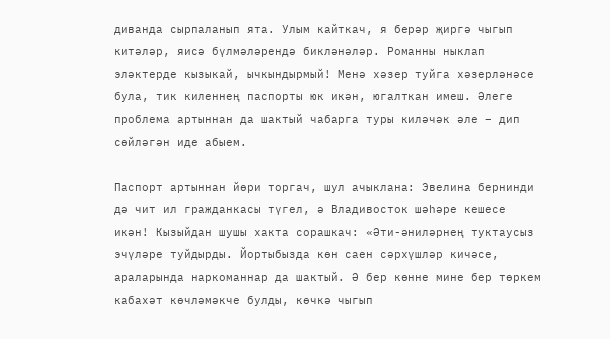диванда сырпаланып ята. Улым кайткач, я берәр җиргә чыгып китәләр, яисә бүлмәләрендә бикләнәләр. Романны ныклап эләктерде кызыкай, ычкындырмый! Менә хәзер туйга хәзерләнәсе була, тик киленнең паспорты юк икән, югалткан имеш. Әлеге проблема артыннан да шактый чабарга туры киләчәк әле – дип сөйләгән иде абыем.

Паспорт артыннан йөри торгач, шул ачыклана: Эвелина бернинди дә чит ил гражданкасы түгел, ә Владивосток шәһәре кешесе икән! Кызыйдан шушы хакта сорашкач: «Әти-әниләрнең туктаусыз эчүләре туйдырды. Йортыбызда көн саен сәрхүшләр кичәсе, араларында наркоманнар да шактый. Ә бер көнне мине бер төркем кабахәт көчләмәкче булды, көчкә чыгып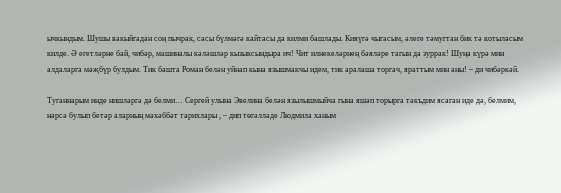ычкындым. Шушы вакыйгадан соң пычрак, сасы бүлмәгә кайтасы да килми башлады. Кияүгә чыгасым, әлеге тәмугтан бик тә котыласым килде. Ә егетләрне бай, чибәр, машиналы кәләшләр кызыксындыра ич! Чит илнекеләрнең бәяләре тагын да зуррак! Шуңа күрә мин алдаларга мәҗбүр булдым. Тик башта Роман белән уйнап кына язышмакчы идем, тик аралаша торгач, яраттым мин аны! – ди чибәркәй.

Туганнарым инде нишләргә дә белми… Сергей улына Эвелина белән язылышмыйча гына яшәп торырга тәкъдим ясаган иде дә, белмим, нәрсә булып бетәр аларның мәхәббәт тарихлары , – дип төгәлләде Людмила ханым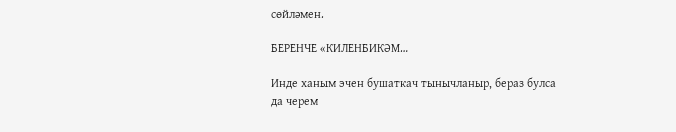сөйләмен.

БЕРЕНЧЕ «КИЛЕНБИКӘМ…

Инде ханым эчен бушаткач тынычланыр, бераз булса да черем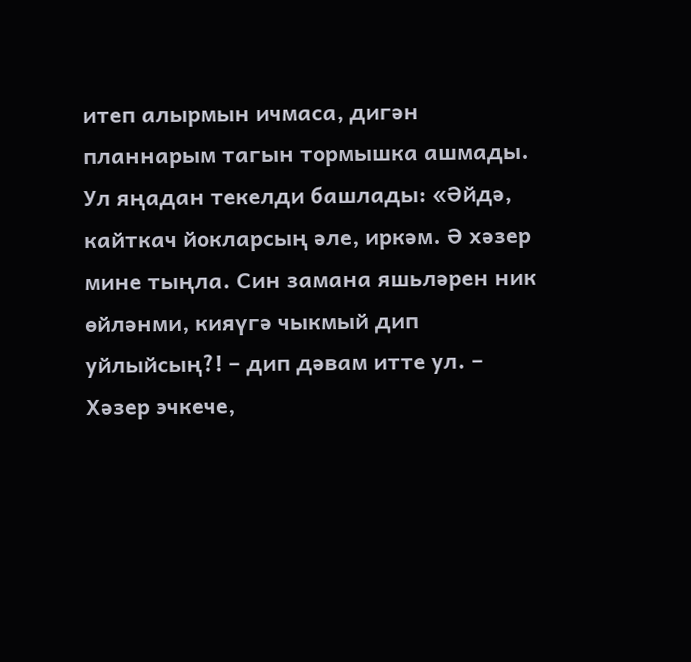итеп алырмын ичмаса, дигән планнарым тагын тормышка ашмады. Ул яңадан текелди башлады: «Әйдә, кайткач йокларсың әле, иркәм. Ә хәзер мине тыңла. Син замана яшьләрен ник өйләнми, кияүгә чыкмый дип уйлыйсың?! – дип дәвам итте ул. – Хәзер эчкече,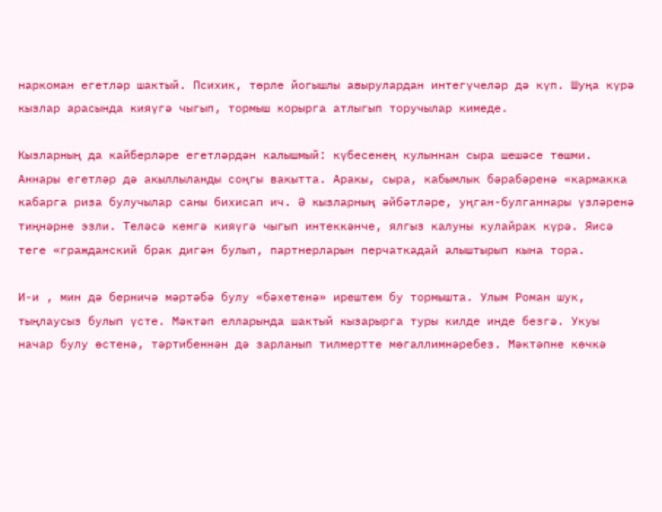наркоман егетләр шактый. Психик, төрле йогышлы авырулардан интегүчеләр дә күп. Шуңа күрә кызлар арасында кияүгә чыгып, тормыш корырга атлыгып торучылар кимеде.

Кызларның да кайберләре егетләрдән калышмый: күбесенең кулыннан сыра шешәсе төшми. Аннары егетләр дә акыллыланды соңгы вакытта. Аракы, сыра, кабымлык бәрабәренә «кармакка кабарга риза булучылар саны бихисап ич. Ә кызларның әйбәтләре, уңган-булганнары үзләренә тиңнәрне эзли. Теләсә кемгә кияүгә чыгып интеккәнче, ялгыз калуны кулайрак күрә. Яисә теге «гражданский брак дигән булып, партнерларын перчаткадай алыштырып кына тора.

И-и , мин дә берничә мәртәбә булу «бәхетенә» ирештем бу тормышта. Улым Роман шук, тыңлаусыз булып үсте. Мәктәп елларында шактый кызарырга туры килде инде безгә. Укуы начар булу өстенә, тәртибеннән дә зарланып тилмертте мөгаллимнәребез. Мәктәпне көчкә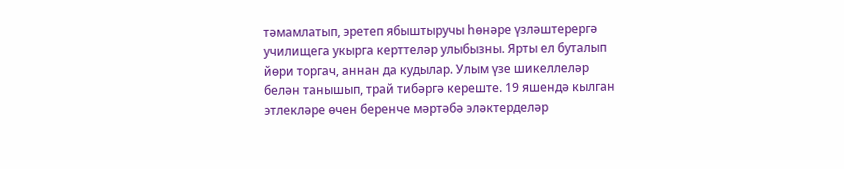тәмамлатып, эретеп ябыштыручы һөнәре үзләштерергә училищега укырга керттеләр улыбызны. Ярты ел буталып йөри торгач, аннан да кудылар. Улым үзе шикеллеләр белән танышып, трай тибәргә кереште. 19 яшендә кылган этлекләре өчен беренче мәртәбә эләктерделәр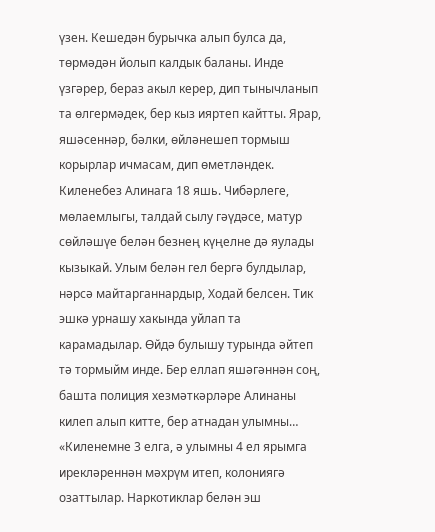үзен. Кешедән бурычка алып булса да, төрмәдән йолып калдык баланы. Инде үзгәрер, бераз акыл керер, дип тынычланып та өлгермәдек, бер кыз ияртеп кайтты. Ярар, яшәсеннәр, бәлки, өйләнешеп тормыш корырлар ичмасам, дип өметләндек. Киленебез Алинага 18 яшь. Чибәрлеге, мөлаемлыгы, талдай сылу гәүдәсе, матур сөйләшүе белән безнең күңелне дә яулады кызыкай. Улым белән гел бергә булдылар, нәрсә майтарганнардыр, Ходай белсен. Тик эшкә урнашу хакында уйлап та карамадылар. Өйдә булышу турында әйтеп тә тормыйм инде. Бер еллап яшәгәннән соң, башта полиция хезмәткәрләре Алинаны килеп алып китте, бер атнадан улымны… «Киленемне 3 елга, ә улымны 4 ел ярымга ирекләреннән мәхрүм итеп, колониягә озаттылар. Наркотиклар белән эш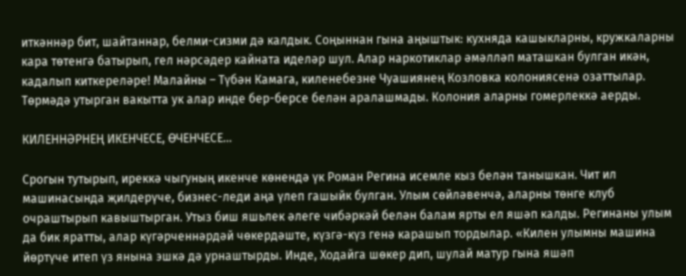иткәннәр бит, шайтаннар, белми-сизми дә калдык. Соңыннан гына аңыштык: кухняда кашыкларны, кружкаларны кара төтенгә батырып, гел нәрсәдер кайната иделәр шул. Алар наркотиклар әмәлләп маташкан булган икән, кадалып киткереләре! Малайны – Түбән Камага, киленебезне Чуашиянең Козловка колониясенә озаттылар. Төрмәдә утырган вакытта ук алар инде бер-берсе белән аралашмады. Колония аларны гомерлеккә аерды.

КИЛЕННӘРНЕҢ ИКЕНЧЕСЕ, ӨЧЕНЧЕСЕ…

Срогын тутырып, иреккә чыгуның икенче көнендә үк Роман Регина исемле кыз белән танышкан. Чит ил машинасында җилдерүче, бизнес-леди аңа үлеп гашыйк булган. Улым сөйләвенчә, аларны төнге клуб очраштырып кавыштырган. Утыз биш яшьлек әлеге чибәркәй белән балам ярты ел яшәп калды. Регинаны улым да бик яратты, алар күгәрченнәрдәй чөкердәште, күзгә-күз генә карашып тордылар. «Килен улымны машина йөртүче итеп үз янына эшкә дә урнаштырды. Инде, Ходайга шөкер дип, шулай матур гына яшәп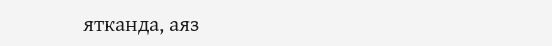ятканда, аяз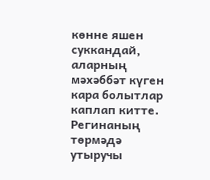көнне яшен суккандай, аларның мәхәббәт күген кара болытлар каплап китте. Регинаның төрмәдә утыручы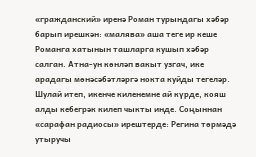«гражданский» иренә Роман турындагы хәбәр барып ирешкән: «малява» аша теге ир кеше Романга хатынын ташларга кушып хәбәр салган. Атна-ун көнләп вакыт узгач, ике арадагы мөнәсәбәтләргә нокта куйды тегеләр. Шулай итеп, икенче киленемне ай күрде, кояш алды кебегрәк килеп чыкты инде. Соңыннан «сарафан радиосы» ирештерде: Регина төрмәдә утыручы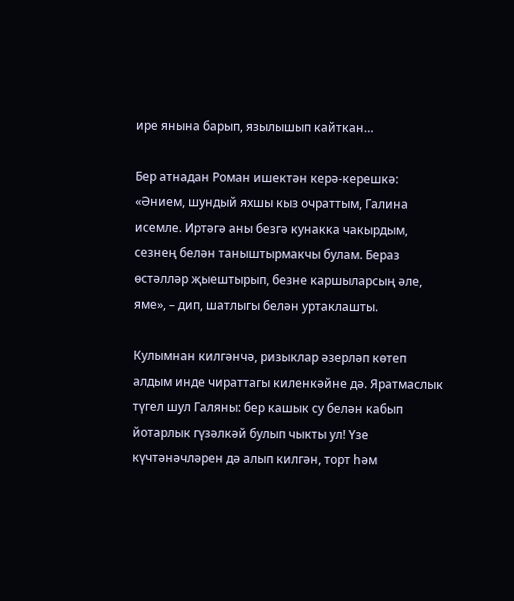ире янына барып, язылышып кайткан…

Бер атнадан Роман ишектән керә-керешкә: «Әнием, шундый яхшы кыз очраттым, Галина исемле. Иртәгә аны безгә кунакка чакырдым, сезнең белән таныштырмакчы булам. Бераз өстәлләр җыештырып, безне каршыларсың әле, яме», – дип, шатлыгы белән уртаклашты.

Кулымнан килгәнчә, ризыклар әзерләп көтеп алдым инде чираттагы киленкәйне дә. Яратмаслык түгел шул Галяны: бер кашык су белән кабып йотарлык гүзәлкәй булып чыкты ул! Үзе күчтәнәчләрен дә алып килгән, торт һәм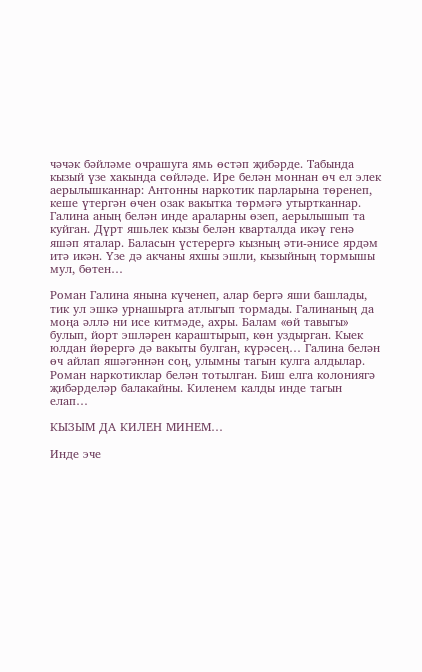чәчәк бәйләме очрашуга ямь өстәп җибәрде. Табында кызый үзе хакында сөйләде. Ире белән моннан өч ел элек аерылышканнар: Антонны наркотик парларына төренеп, кеше үтергән өчен озак вакытка төрмәгә утыртканнар. Галина аның белән инде араларны өзеп, аерылышып та куйган. Дүрт яшьлек кызы белән кварталда икәү генә яшәп яталар. Баласын үстерергә кызның әти-әнисе ярдәм итә икән. Үзе дә акчаны яхшы эшли, кызыйның тормышы мул, бөтен…

Роман Галина янына күченеп, алар бергә яши башлады, тик ул эшкә урнашырга атлыгып тормады. Галинаның да моңа әллә ни исе китмәде, ахры. Балам «өй тавыгы» булып, йорт эшләрен караштырып, көн уздырган. Кыек юлдан йөрергә дә вакыты булган, күрәсең… Галина белән өч айлап яшәгәннән соң, улымны тагын кулга алдылар. Роман наркотиклар белән тотылган. Биш елга колониягә җибәрделәр балакайны. Киленем калды инде тагын елап…

КЫЗЫМ ДА КИЛЕН МИНЕМ…

Инде эче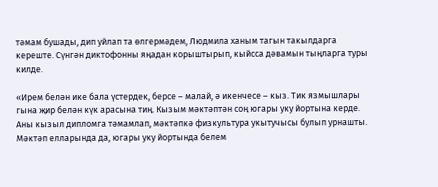тәмам бушады, дип уйлап та өлгермәдем, Людмила ханым тагын такылдарга кереште. Сүнгән диктофонны яңадан корыштырып, кыйсса дәвамын тыңларга туры килде.

«Ирем белән ике бала үстердек, берсе – малай, ә икенчесе – кыз. Тик язмышлары гына җир белән күк арасына тиң. Кызым мәктәптән соң югары уку йортына керде. Аны кызыл дипломга тәмамлап, мәктәпкә физкультура укытучысы булып урнашты. Мәктәп елларында да, югары уку йортында белем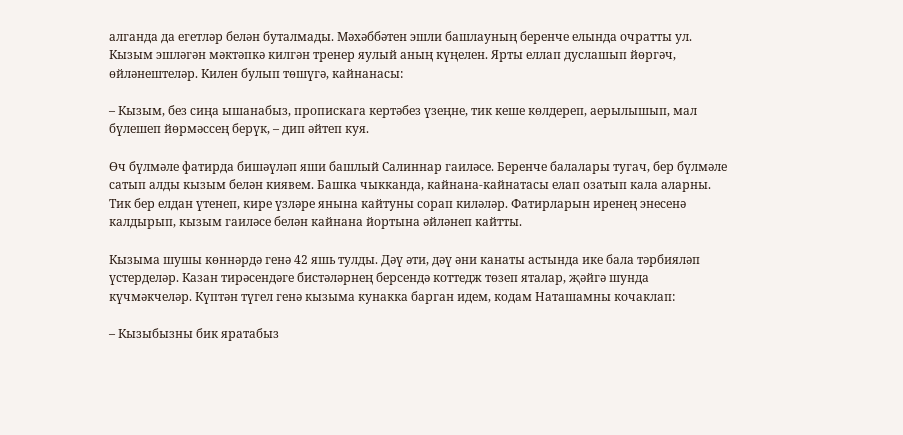алганда да егетләр белән буталмады. Мәхәббәтен эшли башлауның беренче елында очратты ул. Кызым эшләгән мәктәпкә килгән тренер яулый аның күңелен. Ярты еллап дуслашып йөргәч, өйләнештеләр. Килен булып төшүгә, кайнанасы:

– Кызым, без сиңа ышанабыз, пропискага кертәбез үзеңне, тик кеше көлдереп, аерылышып, мал бүлешеп йөрмәссең берүк, – дип әйтеп куя.

Өч бүлмәле фатирда бишәүләп яши башлый Салиннар гаиләсе. Беренче балалары тугач, бер бүлмәле сатып алды кызым белән киявем. Башка чыкканда, кайнана-кайнатасы елап озатып кала аларны. Тик бер елдан үтенеп, кире үзләре янына кайтуны сорап киләләр. Фатирларын иренең энесенә калдырып, кызым гаиләсе белән кайнана йортына әйләнеп кайтты.

Кызыма шушы көннәрдә генә 42 яшь тулды. Дәү әти, дәү әни канаты астында ике бала тәрбияләп үстерделәр. Казан тирәсендәге бистәләрнең берсендә коттедж төзеп яталар, җәйгә шунда күчмәкчеләр. Күптән түгел генә кызыма кунакка барган идем, кодам Наташамны кочаклап:

– Кызыбызны бик яратабыз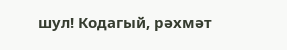шул! Кодагый, рәхмәт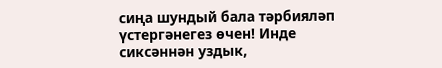сиңа шундый бала тәрбияләп үстергәнегез өчен! Инде сиксәннән уздык,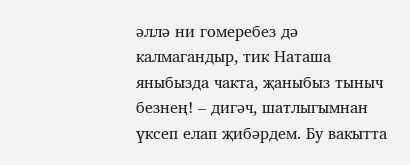әллә ни гомеребез дә калмагандыр, тик Наташа яныбызда чакта, җаныбыз тыныч безнең! – дигәч, шатлыгымнан үксеп елап җибәрдем. Бу вакытта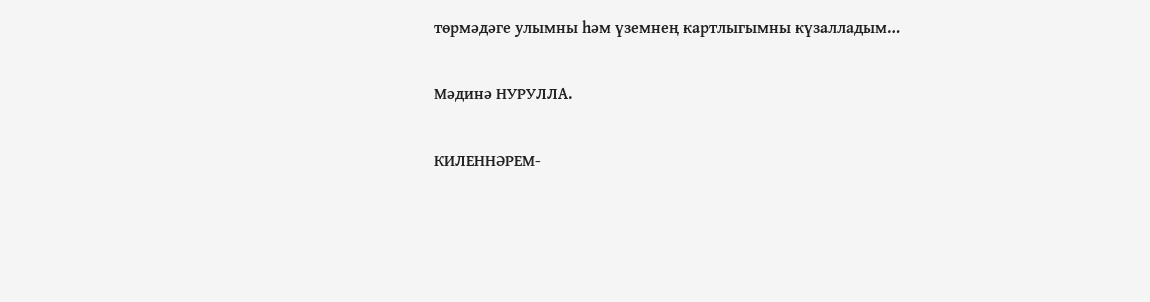төрмәдәге улымны һәм үземнең картлыгымны күзалладым…

Мәдинә НУРУЛЛА.

КИЛЕННӘРЕМ-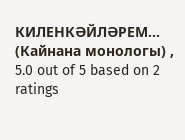КИЛЕНКӘЙЛӘРЕМ... (Кайнана монологы) , 5.0 out of 5 based on 2 ratings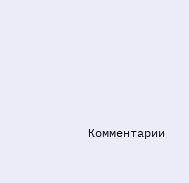Комментарии